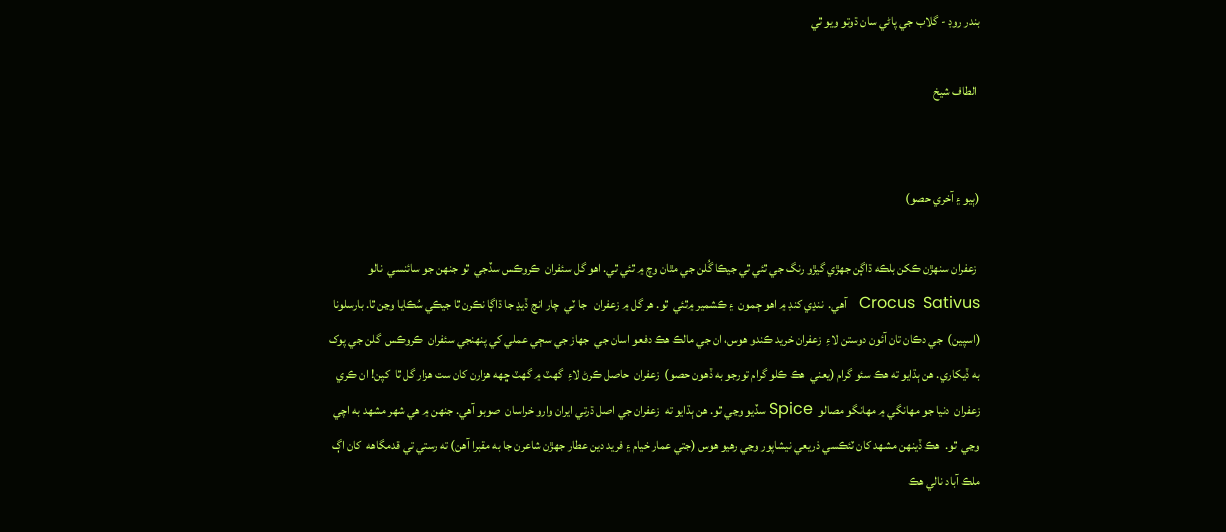بندر روڊ - گلاب جي پاڻي سان ڌوتو ويو ٿي

 الطاف شيخ


(ٻيو ۽ آخري حصو)

 زعفران سنهڙن ڪکن بلڪه ڌاڳن جهڙي گيڙو رنگ جي ٿئي ٿي جيڪا گُلن جي مٿان وچ ۾ ٿئي ٿي. اهو گل سئفران  ڪروڪس سڏجي  ٿو جنهن جو سائنسي  نالو  Crocus  Sativus   آهي.  ننڍي کنڊ ۾ اهو ڄمون  ۽ ڪشمير ۾ٿئي  ٿو. هر گل ۾ زعفران   جا ٽي  چار انچ ڏيڍ جا ڌاڳا نڪرن ٿا جيڪي سُڪايا وڃن ٿا. بارسلونا (اسپين)  جي دڪان تان آئون دوستن لاءِ  زعفران خريد ڪندو هوس، ان جي مالڪ هڪ دفعو اسان جي  جهاز جي سڄي عملي کي پنهنجي سئفران  ڪروڪس  گلن جي پوک به ڏيکاري. هن ٻڌايو ته هڪ سئو گرام (يعني  هڪ ڪلو گرام تورجو به ڏهون حصو)  زعفران  حاصل ڪرڻ لاءِ  گهٽ ۾ گهٽ ڇهه هزارن کان ست هزار گل ٿا  کپن! ان ڪري زعفران  دنيا جو مهانگي ۾ مهانگو مصالو  Spice سڏيو وڃي ٿو. هن ٻڌايو ته  زعفران جي اصل ڌرتي ايران وارو خراسان  صوبو آهي. جنهن ۾ هي شهر مشهد به اچي وڃي  ٿو.  هڪ ڏينهن مشهد کان ٽئڪسي ذريعي نيشاپور وڃي رهيو هوس (جتي عمار خيام ۽ فريد دين عطار جهڙن شاعرن جا به مقبرا آهن) ته رستي تي قدمگاهه  کان اڳ ملڪ آباد نالي هڪ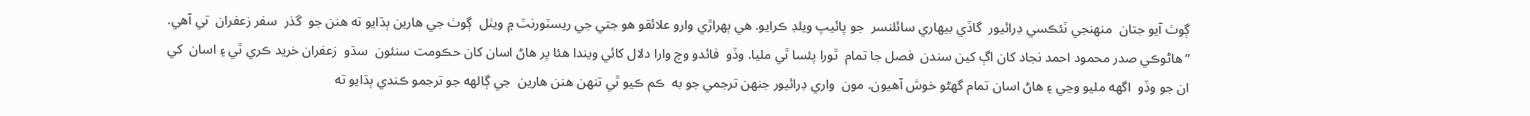ڳوٺ آيو جتان  منهنجي ٽئڪسي ڊرائيور  گاڏي بيهاري سائلنسر  جو پائيپ ويلڊ ڪرايو. هي ٻهراڙي وارو علائقو هو جتي جي ريسٽورنٽ ۾ ويٺل  ڳوٺ جي هارين ٻڌايو ته هنن جو  گذر  سفر زعفران  تي آهي. ”هاڻوڪي صدر محمود احمد نجاد کان اڳ کين سندن  فصل جا تمام  ٿورا پئسا ٿي مليا. وڏو  فائدو وچ وارا دلال کائي ويندا هئا پر هاڻ اسان کان حڪومت سنئون  سڌو  زعفران خريد ڪري ٿي ۽ اسان  کي ان جو وڏو  اگهه مليو وڃي ۽ هاڻ اسان تمام گهڻو خوش آهيون. مون  واري ڊرائيور جنهن ترجمي جو به  ڪم ڪيو ٿي تنهن هنن هارين  جي ڳالهه جو ترجمو ڪندي ٻڌايو ته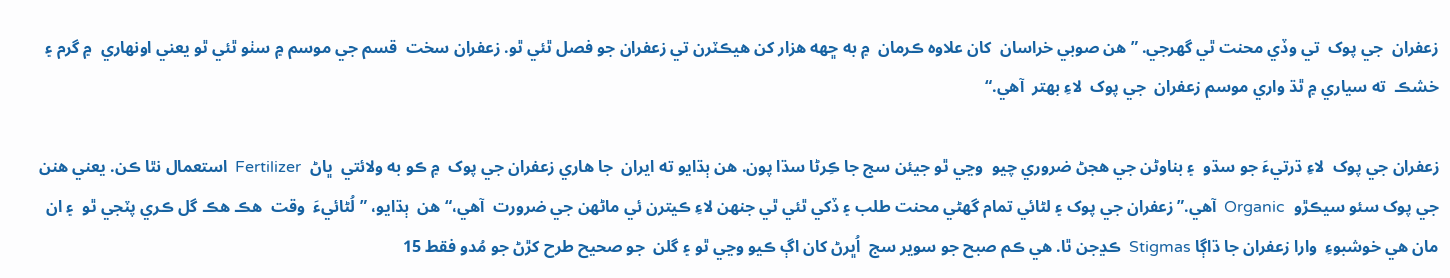زعفران  جي پوک  تي وڏي محنت ٿي گهرجي. ”هن صوبي خراسان  کان علاوه ڪرمان  ۾ به ڇهه هزار کن هيڪٽرن تي زعفران جو فصل ٿئي ٿو. زعفران سخت  قسم جي موسم ۾ سٺو ٿئي ٿو يعني اونهاري  ۾ گرم ۽ خشڪ  ته سياري ۾ ٿڌ واري موسم زعفران  جي پوک  لاءِ بهتر  آهي.“

زعفران جي پوک  لاءِ ڌرتيءَ جو سڌو  ۽ بناوڻن جي هجڻ ضروري چيو  وڃي ٿو جيئن سج جا ڪِرڻا سڌا پون. هن ٻڌايو ته ايران  جا هاري زعفران جي پوک  ۾ ڪو به ولائتي  ڀاڻ  Fertilizer  استعمال نٿا ڪن. يعني هنن جي پوک سئو سيڪڙو  Organic  آهي.”زعفران جي پوک ۽ لڻائي تمام گهڻي محنت طلب ۽ ڏکي ٿئي ٿي جنهن لاءِ ڪيترن ئي ماڻهن جي ضرورت  آهي،“ هن  ٻڌايو، ”لُڻائيءَ  وقت  هڪ هڪ گل ڪري پٽجي ٿو  ۽ ان مان هي خوشبوءِ  وارا زعفران جا ڌاڳا Stigmas  ڪڍجن ٿا. هي ڪم صبح جو سوير سج  اُڀرڻ کان اڳ ڪيو وڃي ٿو ۽ گلن  جو صحيح طرح کڙڻ جو مُدو فقط 15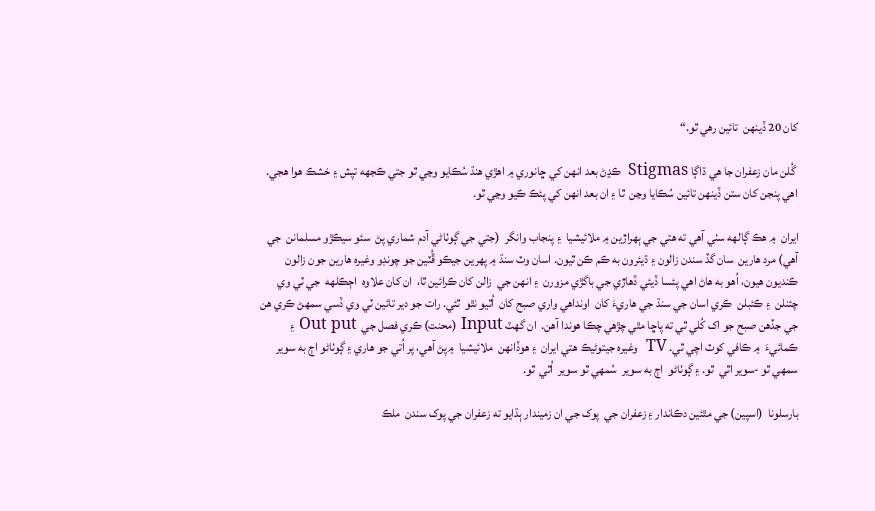کان 20 ڏينهن  تائين رهي ٿو.“

 گُلن مان زعفران جا هي ڌاڳا Stigmas  ڪڍڻ بعد انهن کي ڇانوري ۾ اهڙي هنڌ سُڪايو وڃي ٿو جتي ڪجهه تپش ۽ خشڪ هوا هجي. اهي پنجن کان ستن ڏينهن تائين سُڪايا وڃن  ٿا ۽ ان بعد انهن کي پئڪ ڪيو وڃي ٿو.

ايران  ۾ هڪ ڳالهه سٺي آهي ته هتي جي ٻهراڙين ۾ ملائيشيا  ۽ پنجاب وانگر  (جتي جي ڳوٺاڻي آدم شماري پڻ  سئو سيڪڙو مسلمانن  جي آهي) مرد هارين  سان گڏ سندن زالون ۽ ڌيئرون به ڪم ڪن ٿيون. اسان وٽ سنڌ ۾ پهرين جيڪو ڦُٽين جو چونڊو وغيره هارين جون زالون  ڪنديون هيون، اُهو به هاڻ اهي پئسا ڏيئي ڏهاڙي جي باگڙي مزورن  ۽ انهن جي  زالن کان ڪرائين ٿا،  ان کان علاوه  اڄڪلهه  جي ٽي وي چئنلن  ۽ ڪئبلن  ڪري اسان جي سنڌ جي هاريءَ کان  اونداهي واري صبح کان  اُٿيو نٿو  ٿئي. رات جو دير تائين ٽي وي ڏسي سمهڻ ڪري هن جي جڏهن صبح جو اک کُلي ٿي ته پاڇا مٿي چڙهي چڪا هوندا آهن.  ان گهٽ Input (محنت) ڪري فصل جي  Out put ۽ ڪمائيءَ  ۾ ڪافي کوٽ اچي ٿي. TV  وغيره جيتوڻيڪ هتي ايران  ۽ هوڏانهن  ملائيشيا  ۾پڻ آهي، پر اُتي جو هاري ۽ ڳوٺاڻو اڄ به سوير  سمهي ٿو -سوير اٿي  ٿو. ۽ ڳوٺاڻو  اڄ به سوير  سُمهي ٿو سوير  اُٿي  ٿو.

بارسلونا  (اسپين) جي مٿئين دڪاندار ۽ زعفران جي  پوک جي ان زميندار ٻڌايو ته زعفران جي پوک سندن  ملڪ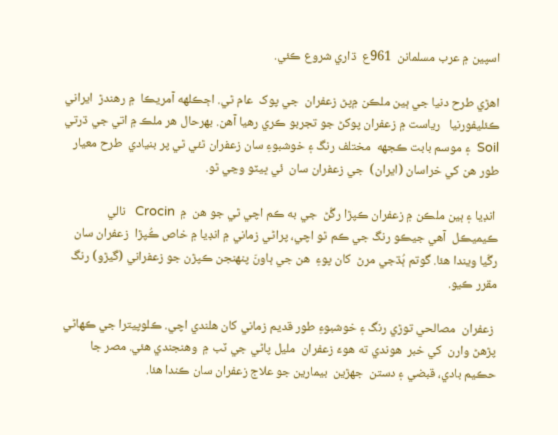اسپين ۾ عرب مسلمانن  961ع  ڌاري شروع ڪئي.

اهڙي طرح دنيا جي ٻين ملڪن ۾پڻ زعفران  جي پوک  عام ٿي. اڄڪلهه آمريڪا  ۾ رهندڙ  ايراني ڪئليفورنيا   رياست ۾ زعفران پوکڻ جو تجربو ڪري رهيا آهن. بهرحال هر ملڪ ۾ اتي جي ڌرتي Soil  ۽ موسم بابت ڪجهه  مختلف رنگ ۽ خوشبوءِ سان زعفران ٿئي ٿي پر بنيادي  طرح معيار طور هن کي خراسان (ايران)  جي زعفران سان  ئي ڀيٽو وڃي ٿو.

 انڊيا ۽ ٻين ملڪن ۾ زعفران ڪپڙا رڱڻ  جي به ڪم اچي ٿي جو هن  ۾  Crocin   نالي ڪيميڪل  آهي جيڪو رنگ جي ڪم ٿو اچي، پراڻي زماني ۾ انڊيا ۾ خاص ڪُپڙا  زعفران سان رڱيا ويندا هئا. گوتم ٻُڌجي مرڻ  کان پوءِ  هن جي ٻاونَ پنهنجن ڪپڙن جو زعفراني (گيڙو) رنگ مقرر ڪيو.

 زعفران  مصالحي توڙي رنگ ۽ خوشبوءِ طور قديم زماني کان هلندي اچي. ڪلوپيترا جي ڪهاڻي پڙهڻ وارن  کي خبر  هوندي ته هوءَ زعفران  مليل پاڻي جي ٽب ۾  وهنجندي هئي. مصر جا حڪيم بادي، قبضي ۽ دستن  جهڙين  بيمارين جو علاج زعفران سان ڪندا هئا.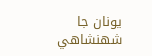يونان جا شهنشاهي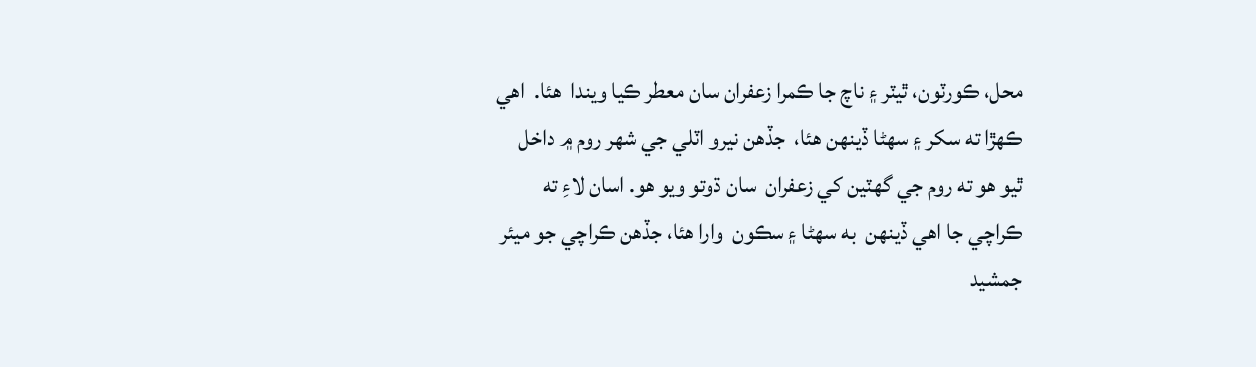محل، ڪورٽون، ٿيٽر ۽ ناچ جا ڪمرا زعفران سان معطر ڪيا ويندا  هئا.  اهي ڪهڙا ته سکر ۽ سهڻا ڏينهن هئا،  جڏهن نيرو اٽلي جي شهر روم ۾ داخل ٿيو هو ته روم جي گهٽين کي زعفران  سان ڌوتو ويو هو. اسان لاءِ ته ڪراچي جا اهي ڏينهن  به سهڻا ۽ سڪون  وارا هئا، جڏهن ڪراچي جو ميئر جمشيد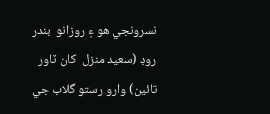نسرونجي هو ۽ روزانو  بندر  روڊ (سعيد منزل  کان ٽاور تائين) وارو رستو گلاب جي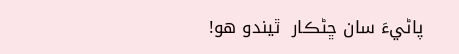پاڻيءَ سان ڇڻڪار  ٿيندو هو!